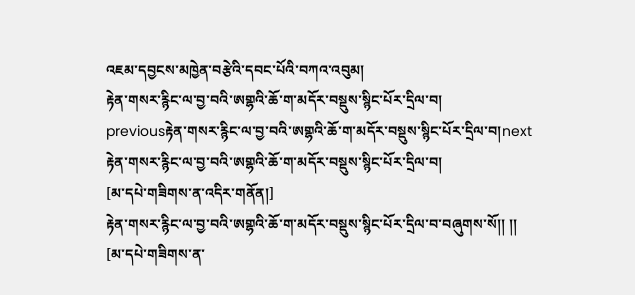འཇམ་དབྱངས་མཁྱེན་བརྩེའི་དབང་པོའི་བཀའ་འབུམ།
རྟེན་གསར་རྙིང་ལ་བྱ་བའི་ཨགྷའི་ཆོ་ག་མདོར་བསྡུས་སྙིང་པོར་དྲིལ་བ།
previousརྟེན་གསར་རྙིང་ལ་བྱ་བའི་ཨགྷའི་ཆོ་ག་མདོར་བསྡུས་སྙིང་པོར་དྲིལ་བ།next
རྟེན་གསར་རྙིང་ལ་བྱ་བའི་ཨགྷའི་ཆོ་ག་མདོར་བསྡུས་སྙིང་པོར་དྲིལ་བ།
[མ་དཔེ་གཟིགས་ན་འདིར་གནོན།]
རྟེན་གསར་རྙིང་ལ་བྱ་བའི་ཨགྷའི་ཆོ་ག་མདོར་བསྡུས་སྙིང་པོར་དྲིལ་བ་བཞུགས་སོ།། །།
[མ་དཔེ་གཟིགས་ན་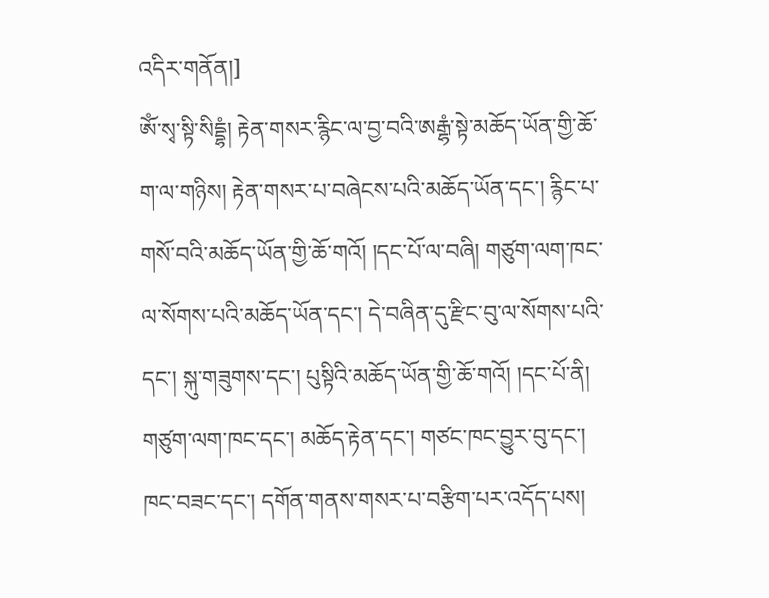འདིར་གནོན།]
ཨོཾ་སྭ་སྟི་སིདྡྷཾ། རྟེན་གསར་རྙིང་ལ་བྱ་བའི་ཨརྒྷཾ་སྟེ་མཆོད་ཡོན་གྱི་ཆོ་ག་ལ་གཉིས། རྟེན་གསར་པ་བཞེངས་པའི་མཆོད་ཡོན་དང་། རྙིང་པ་གསོ་བའི་མཆོད་ཡོན་གྱི་ཆོ་གའོ། །དང་པོ་ལ་བཞི། གཙུག་ལག་ཁང་ལ་སོགས་པའི་མཆོད་ཡོན་དང་། དེ་བཞིན་དུ་རྫིང་བུ་ལ་སོགས་པའི་དང་། སྐུ་གཟུགས་དང་། པུསྟིའི་མཆོད་ཡོན་གྱི་ཆོ་གའོ། །དང་པོ་ནི། གཙུག་ལག་ཁང་དང་། མཆོད་རྟེན་དང་། གཙང་ཁང་བྱུར་བུ་དང་། ཁང་བཟང་དང་། དགོན་གནས་གསར་པ་བརྩིག་པར་འདོད་པས།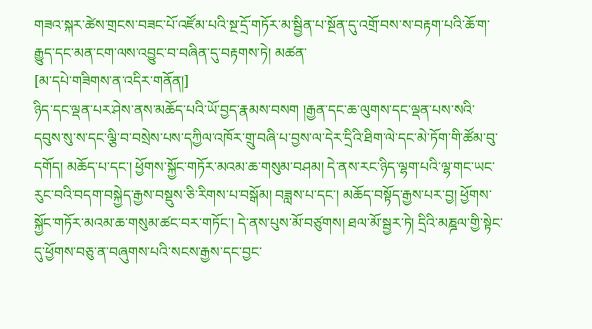གཟའ་སྐར་ཚེས་གྲངས་བཟང་པོ་འཛོམ་པའི་སྔ་དྲོ་གཏོར་མ་སྦྱིན་པ་སྔོན་དུ་འགྲོ་བས་ས་བརྟག་པའི་ཆོ་ག་རྒྱུད་དང་མན་ངག་ལས་འབྱུང་བ་བཞིན་དུ་བརྟགས་ཏེ། མཚན་
[མ་དཔེ་གཟིགས་ན་འདིར་གནོན།]
ཉིད་དང་ལྡན་པར་ཤེས་ནས་མཆོད་པའི་ཡོ་བྱད་རྣམས་བསག །རྒྱན་དང་ཆ་ལུགས་དང་ལྡན་པས་སའི་དབུས་སུ་ས་དང་ལྕི་བ་བསྲེས་པས་དཀྱིལ་འཁོར་གྲུ་བཞི་པ་བྱས་ལ་དེར་དྲིའི་ཐིག་ལེ་དང་མེ་ཏོག་གི་ཚོམ་བུ་དགོད། མཆོད་པ་དང་། ཕྱོགས་སྐྱོང་གཏོར་མའམ་ཆ་གསུམ་བཤམ། དེ་ནས་རང་ཉིད་ལྷག་པའི་ལྷ་གང་ཡང་རུང་བའི་བདག་བསྐྱེད་རྒྱས་བསྡུས་ཅི་རིགས་པ་བསྒོམ། བཟླས་པ་དང་། མཆོད་བསྟོད་རྒྱས་པར་བྱ། ཕྱོགས་སྐྱོང་གཏོར་མའམ་ཆ་གསུམ་ཚང་བར་གཏོང་། དེ་ནས་པུས་མོ་བཙུགས། ཐལ་མོ་སྦྱར་ཏེ། དྲིའི་མཎྜལ་གྱི་སྟེང་དུ་ཕྱོགས་བཅུ་ན་བཞུགས་པའི་སངས་རྒྱས་དང་བྱང་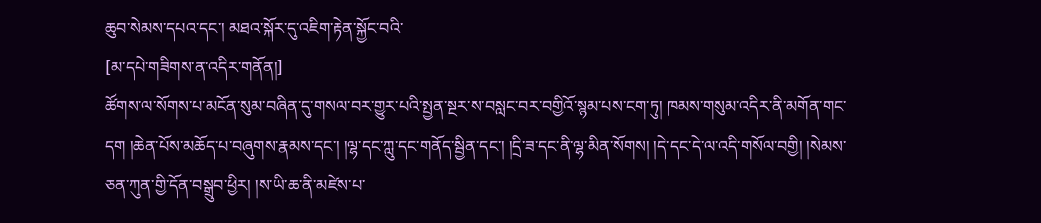ཆུབ་སེམས་དཔའ་དང་། མཐའ་སྐོར་དུ་འཇིག་རྟེན་སྐྱོང་བའི་
[མ་དཔེ་གཟིགས་ན་འདིར་གནོན།]
ཚོགས་ལ་སོགས་པ་མངོན་སུམ་བཞིན་དུ་གསལ་བར་གྱུར་པའི་སྤྱན་སྔར་ས་བསླང་བར་བགྱིའོ་སྙམ་པས་ངག་ཏུ། ཁམས་གསུམ་འདིར་ནི་མགོན་གང་དག །ཆེན་པོས་མཆོད་པ་བཞུགས་རྣམས་དང་། །ལྷ་དང་ཀླུ་དང་གནོད་སྦྱིན་དང་། །དྲི་ཟ་དང་ནི་ལྷ་མིན་སོགས། །དེ་དང་དེ་ལ་འདི་གསོལ་བགྱི། །སེམས་ཅན་ཀུན་གྱི་དོན་བསྒྲུབ་ཕྱིར། །ས་ཡི་ཆ་ནི་མཛེས་པ་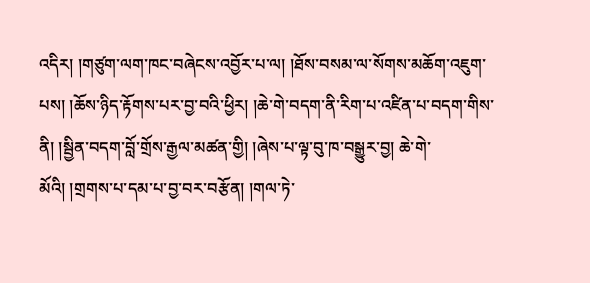འདིར། །གཙུག་ལག་ཁང་བཞེངས་འབྱོར་པ་ལ། །ཐོས་བསམ་ལ་སོགས་མཆོག་འཇུག་པས། །ཆོས་ཉིད་རྟོགས་པར་བྱ་བའི་ཕྱིར། །ཆེ་གེ་བདག་ནི་རིག་པ་འཛིན་པ་བདག་གིས་ནི། །སྦྱིན་བདག་བློ་གྲོས་རྒྱལ་མཚན་གྱི། །ཞེས་པ་ལྟ་བུ་ཁ་བསྒྱུར་བྱ། ཆེ་གེ་མོའི། །གྲགས་པ་དམ་པ་བྱ་བར་བརྩོན། །གལ་ཏེ་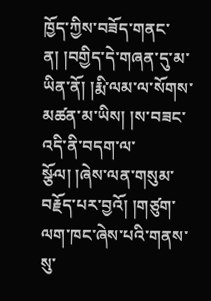ཁྱོད་ཀྱིས་བཟོད་གནང་ན། །བགྱིད་དེ་གཞན་དུ་མ་ཡིན་ནོ། །རྨི་ལམ་ལ་སོགས་མཚན་མ་ཡིས། །ས་བཟང་འདི་ནི་བདག་ལ་སྩོལ། །ཞེས་ལན་གསུམ་བརྗོད་པར་བྱའོ། །གཙུག་ལག་ཁང་ཞེས་པའི་གནས་སུ་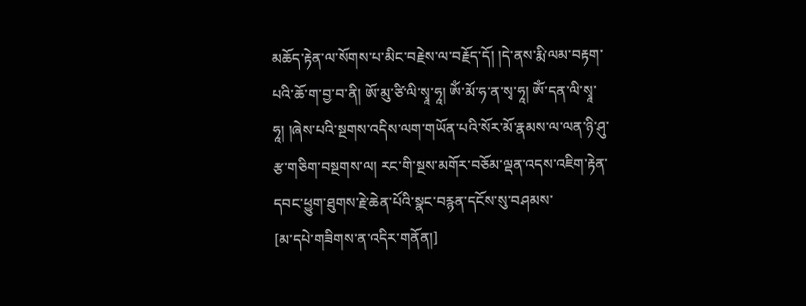མཆོད་རྟེན་ལ་སོགས་པ་མིང་བརྗེས་ལ་བརྗོད་དོ། །དེ་ནས་རྨི་ལམ་བརྟག་པའི་ཆོ་ག་བྱ་བ་ནི། ཨོ་མུ་ཙི་ལི་སྭཱ་ཧཱ། ཨོཾ་མོ་ཧ་ན་སྭ་ཧཱ། ཨོཾ་དན་ལི་སྭཱ་ཧཱ། །ཞེས་པའི་སྔགས་འདིས་ལག་གཡོན་པའི་སོར་མོ་རྣམས་ལ་ལན་ཉི་ཤུ་རྩ་གཅིག་བསྔགས་ལ། རང་གི་སྔས་མགོར་བཅོམ་ལྡན་འདས་འཇིག་རྟེན་དབང་ཕྱུག་ཐུགས་རྗེ་ཆེན་པོའི་སྣང་བརྙན་དངོས་སུ་བཤམས་
[མ་དཔེ་གཟིགས་ན་འདིར་གནོན།]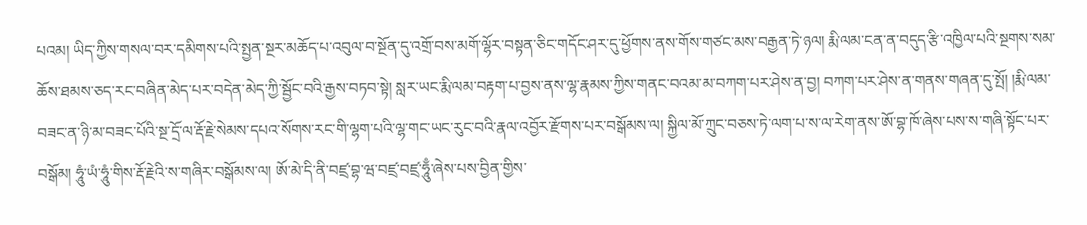པའམ། ཡིད་ཀྱིས་གསལ་བར་དམིགས་པའི་སྤྱན་སྔར་མཆོད་པ་འབུལ་བ་སྔོན་དུ་འགྲོ་བས་མགོ་ལྷོར་བསྟན་ཅིང་གདོང་ཤར་དུ་ཕྱོགས་ནས་གོས་གཙང་མས་བརྒྱན་ཏེ་ཉལ། རྨི་ལམ་ངན་ན་བདུད་རྩི་འཁྱིལ་པའི་སྔགས་སམ་ཆོས་ཐམས་ཅད་རང་བཞིན་མེད་པར་བདེན་མེད་ཀྱི་སྦྱོང་བའི་རྒྱས་བཏབ་སྟེ། སླར་ཡང་རྨི་ལམ་བརྟག་པ་བྱས་ནས་ལྷ་རྣམས་ཀྱིས་གནང་བའམ་མ་བཀག་པར་ཤེས་ན་བྱ། བཀག་པར་ཤེས་ན་གནས་གཞན་དུ་སྤོ། །རྨི་ལམ་བཟང་ན་ཉི་མ་བཟང་པོའི་སྔ་དྲོ་ལ་རྡོ་རྗེ་སེམས་དཔའ་སོགས་རང་གི་ལྷག་པའི་ལྷ་གང་ཡང་རུང་བའི་རྣལ་འབྱོར་རྫོགས་པར་བསྒོམས་ལ། སྐྱིལ་མོ་ཀྲུང་བཅས་ཏེ་ལག་པ་ས་ལ་རེག་ནས་ཨོ་བྷ་ཁོ་ཞེས་པས་ས་གཞི་སྟོང་པར་བསྒོམ། ཧཱུཾ་ཡཾ་ཧཱུཾ་གིས་རྡོ་རྗེའི་ས་གཞིར་བསྒོམས་ལ། ཨོ་མེ་དི་ནི་བཛྲ་བྷ་ཝ་བཛྲ་བཛྲ་ཧཱུྃ་ཞེས་པས་བྱིན་གྱིས་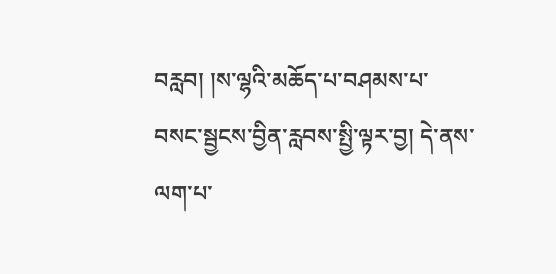བརླབ། །ས་ལྷའི་མཆོད་པ་བཤམས་པ་བསང་སྦྱངས་བྱིན་རླབས་སྤྱི་ལྟར་བྱ། དེ་ནས་ལག་པ་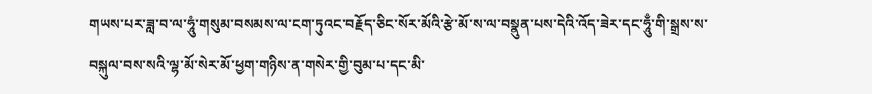གཡས་པར་ཟླ་བ་ལ་ཧཱུཾ་གསུམ་བསམས་ལ་ངག་ཏུའང་བརྗོད་ཅིང་སོར་མོའི་རྩེ་མོ་ས་ལ་བསྣུན་པས་དེའི་འོད་ཟེར་དང་ཧཱུྃ་གི་སྒྲས་ས་བསྐུལ་བས་སའི་ལྷ་མོ་སེར་མོ་ཕྱག་གཉིས་ན་གསེར་གྱི་བུམ་པ་དང་མི་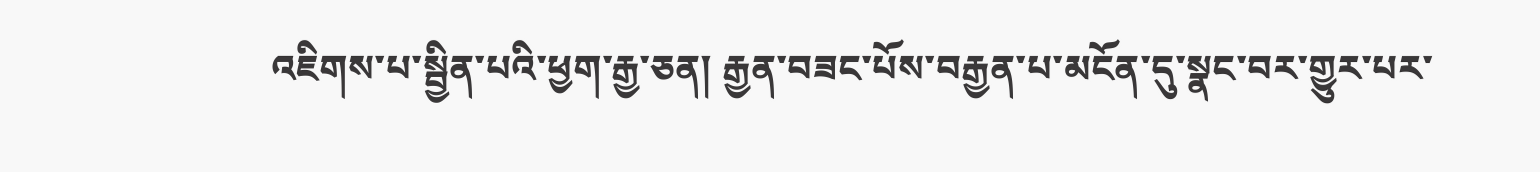འཇིགས་པ་སྦྱིན་པའི་ཕྱག་རྒྱ་ཅན། རྒྱན་བཟང་པོས་བརྒྱན་པ་མངོན་དུ་སྣང་བར་གྱུར་པར་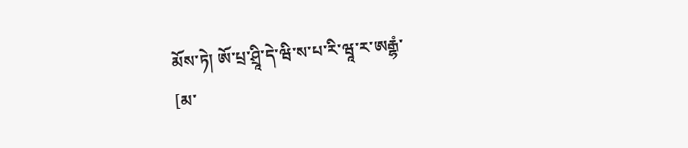མོས་ཏེ། ཨོ་པྲ་ཤྲཱི་དེ་ཝི་ས་པ་རི་ཝཱ་ར་ཨརྒྷཾ་
[མ་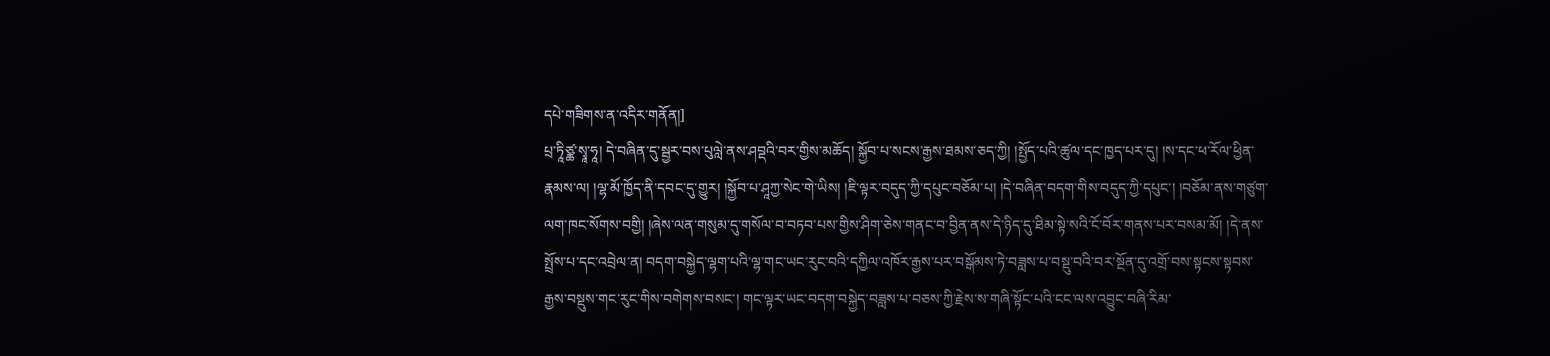དཔེ་གཟིགས་ན་འདིར་གནོན།]
པྲ་ཏཱིཙྪ་སྭཱ་ཧཱ། དེ་བཞིན་དུ་སྦྱར་བས་པུལླེ་ནས་ཤབྡའི་བར་གྱིས་མཆོད། སྐྱོབ་པ་སངས་རྒྱས་ཐམས་ཅད་ཀྱི། །སྤྱོད་པའི་ཚུལ་དང་ཁྱད་པར་དུ། །ས་དང་ཕ་རོལ་ཕྱིན་རྣམས་ལ། །ལྷ་མོ་ཁྱོད་ནི་དབང་དུ་གྱུར། །སྐྱོབ་པ་ཤཱཀྱ་སེང་གེ་ཡིས། །ཇི་ལྟར་བདུད་ཀྱི་དཔུང་བཅོམ་པ། །དེ་བཞིན་བདག་གིས་བདུད་ཀྱི་དཔུང་། །བཅོམ་ནས་གཙུག་ལག་ཁང་སོགས་བགྱི། །ཞེས་ལན་གསུམ་དུ་གསོལ་བ་བཏབ་པས་གྱིས་ཤིག་ཅེས་གནང་བ་བྱིན་ནས་དེ་ཉིད་དུ་ཐིམ་སྟེ་སའི་ངོ་བོར་གནས་པར་བསམ་མོ། །དེ་ནས་སྤྲོས་པ་དང་འབྲེལ་ན། བདག་བསྐྱེད་ལྷག་པའི་ལྷ་གང་ཡང་རུང་བའི་དཀྱིལ་འཁོར་རྒྱས་པར་བསྒོམས་ཏེ་བཟླས་པ་བསྡུ་བའི་བར་སྔོན་དུ་འགྲོ་བས་སྟངས་སྟབས་རྒྱས་བསྡུས་གང་རུང་གིས་བགེགས་བསང་། གང་ལྟར་ཡང་བདག་བསྐྱེད་བཟླས་པ་བཅས་ཀྱི་རྗེས་ས་གཞི་སྟོང་པའི་ངང་ལས་འབྱུང་བཞི་རིམ་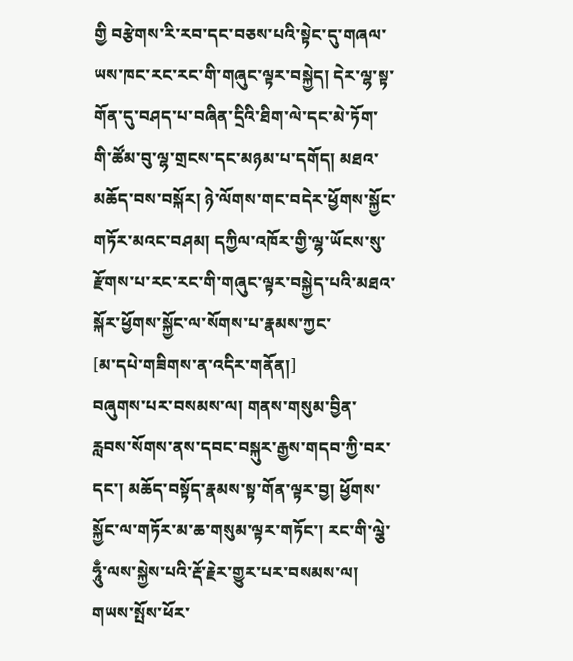གྱི བརྩེགས་རི་རབ་དང་བཅས་པའི་སྟེང་དུ་གཞལ་ཡས་ཁང་རང་རང་གི་གཞུང་ལྟར་བསྐྱེད། དེར་ལྷ་སྟ་གོན་དུ་བཤད་པ་བཞིན་དྲིའི་ཐིག་ལེ་དང་མེ་ཏོག་གི་ཚོམ་བུ་ལྷ་གྲངས་དང་མཉམ་པ་དགོད། མཐའ་མཆོད་བས་བསྐོར། ཉེ་ལོགས་གང་བདེར་ཕྱོགས་སྐྱོང་གཏོར་མའང་བཤམ། དཀྱིལ་འཁོར་གྱི་ལྷ་ཡོངས་སུ་རྫོགས་པ་རང་རང་གི་གཞུང་ལྟར་བསྐྱེད་པའི་མཐའ་སྐོར་ཕྱོགས་སྐྱོང་ལ་སོགས་པ་རྣམས་ཀྱང་
[མ་དཔེ་གཟིགས་ན་འདིར་གནོན།]
བཞུགས་པར་བསམས་ལ། གནས་གསུམ་བྱིན་རླབས་སོགས་ནས་དབང་བསྐུར་རྒྱས་གདབ་ཀྱི་བར་དང་། མཆོད་བསྟོད་རྣམས་སྟ་གོན་ལྟར་བྱ། ཕྱོགས་སྐྱོང་ལ་གཏོར་མ་ཆ་གསུམ་ལྟར་གཏོང་། རང་གི་ལྕེ་ཧཱུྃ་ལས་སྐྱེས་པའི་རྡོ་རྗེར་གྱུར་པར་བསམས་ལ། གཡས་སྤོས་ཕོར་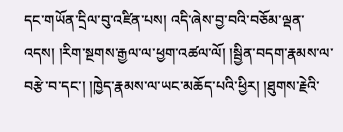དང་གཡོན་དྲིལ་བུ་འཛིན་པས། འདི་ཞེས་བྱ་བའི་བཅོམ་ལྡན་འདས། །རིག་སྔགས་རྒྱལ་ལ་ཕྱག་འཚལ་ལོ། །སྦྱིན་བདག་རྣམས་ལ་བརྩེ་བ་དང་། །ཁྱེད་རྣམས་ལ་ཡང་མཆོད་པའི་ཕྱིར། །ཐུགས་རྗེའི་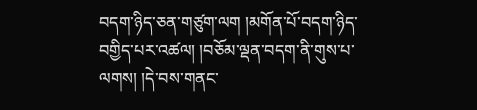བདག་ཉིད་ཅན་གཙུག་ལག །མགོན་པོ་བདག་ཉིད་བགྱིད་པར་འཚལ། །བཅོམ་ལྡན་བདག་ནི་གུས་པ་ལགས། །དེ་བས་གནང་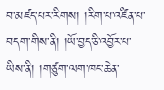བ་མཛད་པར་རིགས། །རིག་པ་འཛིན་པ་བདག་གིས་ནི། །ཡོ་བྱད་ཅི་འབྱོར་པ་ཡིས་ནི། །གཙུག་ལག་ཁང་ཆེན་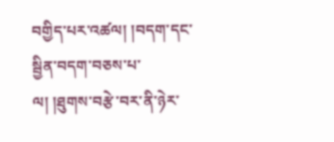བགྱིད་པར་འཚལ། །བདག་དང་སྦྱིན་བདག་བཅས་པ་ལ། །ཐུགས་བརྩེ་བར་ནི་ཉེར་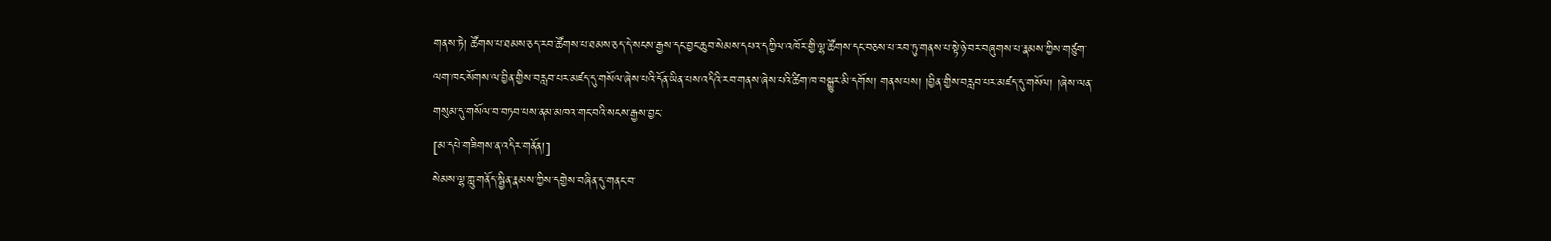གནས་ཏེ། ཚོགས་པ་ཐམས་ཅད་རབ་ཚོགས་པ་ཐམས་ཅད་དེ་སངས་རྒྱས་དང་བྱང་ཆུབ་སེམས་དཔའ་དཀྱིལ་འཁོར་གྱི་ལྷ་ཚོགས་དང་བཅས་པ་རབ་ཏུ་གནས་པ་སྟེ་ཉེ་བར་བཞུགས་པ་རྣམས་ཀྱིས་གཙུག་ལག་ཁང་སོགས་ལ་བྱིན་གྱིས་བརླབ་པར་མཛད་དུ་གསོལ་ཞེས་པའི་དོན་ཡིན་པས་འདིའི་རབ་གནས་ཞེས་པའི་ཚིག་ཁ་བསྒྱུར་མི་དགོས། གནས་པས། །བྱིན་གྱིས་བརླབ་པར་མཛད་དུ་གསོལ། །ཞེས་ལན་གསུམ་དུ་གསོལ་བ་བཏབ་པས་ནམ་མཁའ་གང་བའི་སངས་རྒྱས་བྱང་
[མ་དཔེ་གཟིགས་ན་འདིར་གནོན།]
སེམས་ལྷ་ཀླུ་གནོད་སྦྱིན་རྣམས་ཀྱིས་དགྱེས་བཞིན་དུ་གནང་བ་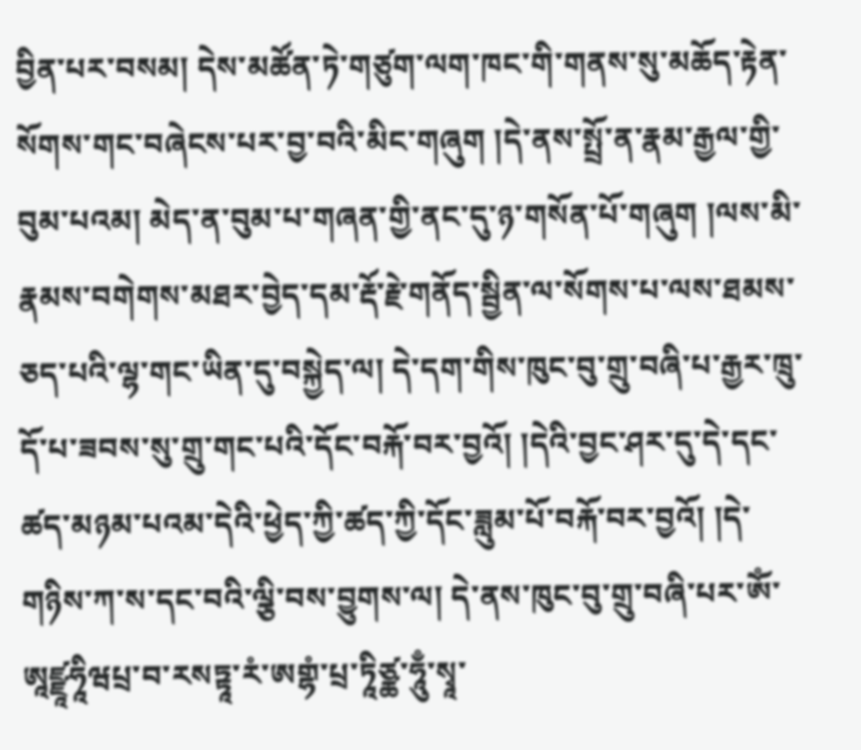བྱིན་པར་བསམ། དེས་མཚོན་ཏེ་གཙུག་ལག་ཁང་གི་གནས་སུ་མཆོད་རྟེན་སོགས་གང་བཞེངས་པར་བྱ་བའི་མིང་གཞུག །དེ་ནས་སྤྲོ་ན་རྣམ་རྒྱལ་གྱི་བུམ་པའམ། མེད་ན་བུམ་པ་གཞན་གྱི་ནང་དུ་ཉ་གསོན་པོ་གཞུག །ལས་མི་རྣམས་བགེགས་མཐར་བྱེད་དམ་རྡོ་རྗེ་གནོད་སྦྱིན་ལ་སོགས་པ་ལས་ཐམས་ཅད་པའི་ལྷ་གང་ཡིན་དུ་བསྐྱེད་ལ། དེ་དག་གིས་ཁུང་བུ་གྲུ་བཞི་པ་རྒྱར་ཁྲུ་དོ་པ་ཟབས་སུ་གྲུ་གང་པའི་དོང་བརྐོ་བར་བྱའོ། །དེའི་བྱང་ཤར་དུ་དེ་དང་ཚད་མཉམ་པའམ་དེའི་ཕྱེད་ཀྱི་ཚད་ཀྱི་དོང་ཟླུམ་པོ་བརྐོ་བར་བྱའོ། །དེ་གཉིས་ཀ་ས་དང་བའི་ལྕི་བས་བྱུགས་ལ། དེ་ནས་ཁུང་བུ་གྲུ་བཞི་པར་ཨོཾ་ཨཱཛྫཱཧཱིཝཔྲ་བ་རསཏྟཱ་རཾ་ཨགྷཾ་པྲ་ཏཱིཙྪ་ཧཱུྃ་སྭཱ་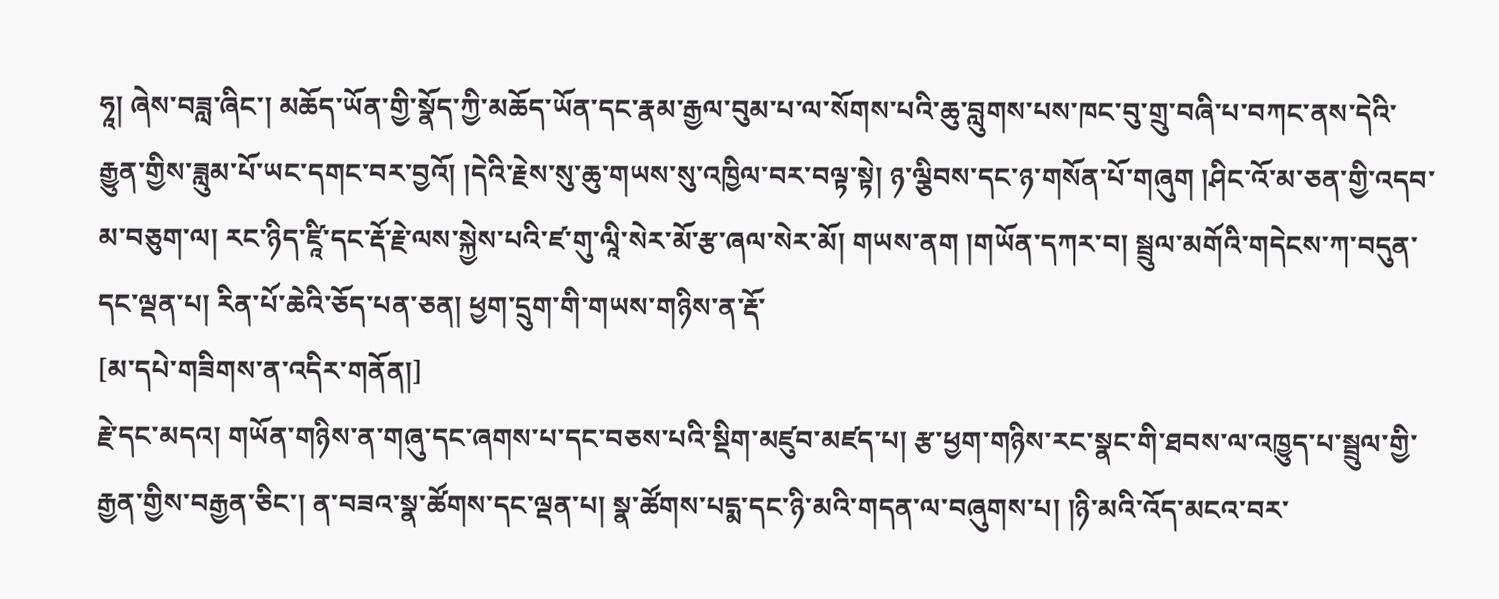ཧཱ། ཞེས་བཟླ་ཞིང་། མཆོད་ཡོན་གྱི་སྣོད་ཀྱི་མཆོད་ཡོན་དང་རྣམ་རྒྱལ་བུམ་པ་ལ་སོགས་པའི་ཆུ་བླུགས་པས་ཁང་བུ་གྲུ་བཞི་པ་བཀང་ནས་དེའི་རྒྱུན་གྱིས་ཟླུམ་པོ་ཡང་དགང་བར་བྱའོ། །དེའི་རྗེས་སུ་ཆུ་གཡས་སུ་འཁྱིལ་བར་བལྟ་སྟེ། ཉ་ལྕིབས་དང་ཉ་གསོན་པོ་གཞུག །ཤིང་འོ་མ་ཅན་གྱི་འདབ་མ་བཅུག་ལ། རང་ཉིད་ཛཱི་དང་རྡོ་རྗེ་ལས་སྐྱེས་པའི་ཛ་གུ་ལཱི་སེར་མོ་རྩ་ཞལ་སེར་མོ། གཡས་ནག །གཡོན་དཀར་བ། སྦྲུལ་མགོའི་གདེངས་ཀ་བདུན་དང་ལྡན་པ། རིན་པོ་ཆེའི་ཅོད་པན་ཅན། ཕྱག་དྲུག་གི་གཡས་གཉིས་ན་རྡོ་
[མ་དཔེ་གཟིགས་ན་འདིར་གནོན།]
རྗེ་དང་མདའ། གཡོན་གཉིས་ན་གཞུ་དང་ཞགས་པ་དང་བཅས་པའི་སྡིག་མཛུབ་མཛད་པ། རྩ་ཕྱག་གཉིས་རང་སྣང་གི་ཐབས་ལ་འཁྱུད་པ་སྦྲུལ་གྱི་རྒྱན་གྱིས་བརྒྱན་ཅིང་། ན་བཟའ་སྣ་ཚོགས་དང་ལྡན་པ། སྣ་ཚོགས་པདྨ་དང་ཉི་མའི་གདན་ལ་བཞུགས་པ། །ཉི་མའི་འོད་མངའ་བར་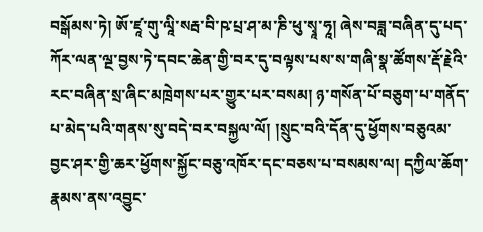བསྒོམས་ཏེ། ཨོ་ཛཱ་གུ་ལཱི་སརྦ་བི་ཥ་པྲ་ཤ་མ་ཎི་ཕུ་སྭཱ་ཧཱ། ཞེས་བཟླ་བཞིན་དུ་པད་ཀོར་ལན་ལྔ་བྱས་ཏེ་དབང་ཆེན་གྱི་བར་དུ་བལྟས་པས་ས་གཞི་སྣ་ཚོགས་རྡོ་རྗེའི་རང་བཞིན་སྲ་ཞིང་མཁྲེགས་པར་གྱུར་པར་བསམ། ཉ་གསོན་པོ་བཅུག་པ་གནོད་པ་མེད་པའི་གནས་སུ་བདེ་བར་བསྐྱལ་ལོ། །སྲུང་བའི་དོན་དུ་ཕྱོགས་བཅུའམ་བྱང་ཤར་གྱི་ཆར་ཕྱོགས་སྐྱོང་བཅུ་འཁོར་དང་བཅས་པ་བསམས་ལ། དཀྱིལ་ཆོག་རྣམས་ནས་འབྱུང་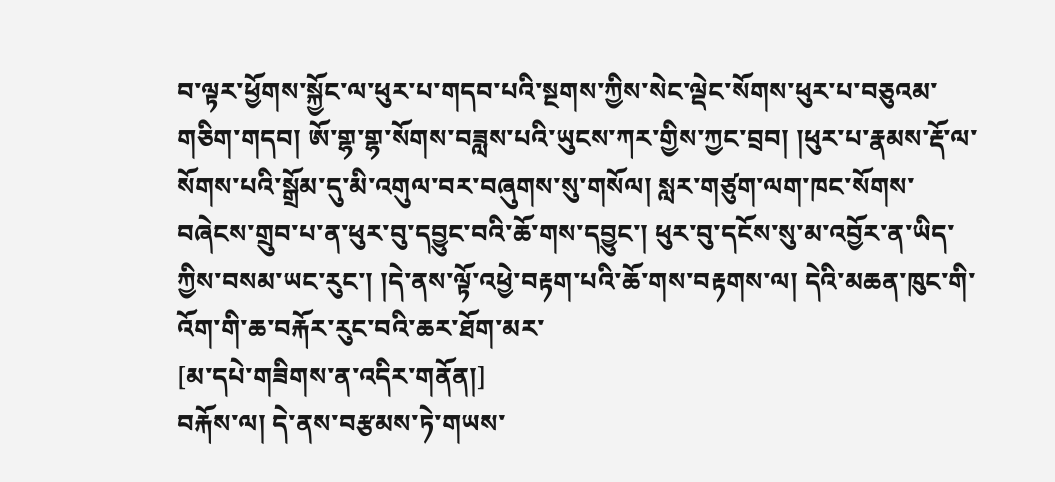བ་ལྟར་ཕྱོགས་སྐྱོང་ལ་ཕུར་པ་གདབ་པའི་སྔགས་ཀྱིས་སེང་ལྡེང་སོགས་ཕུར་པ་བཅུའམ་གཅིག་གདབ། ཨོ་གྷ་གྷ་སོགས་བཟླས་པའི་ཡུངས་ཀར་གྱིས་ཀྱང་བྲབ། །ཕུར་པ་རྣམས་རྡོ་ལ་སོགས་པའི་སྒྲོམ་དུ་མི་འགུལ་བར་བཞུགས་སུ་གསོལ། སླར་གཙུག་ལག་ཁང་སོགས་བཞེངས་གྲུབ་པ་ན་ཕུར་བུ་དབྱུང་བའི་ཆོ་གས་དབྱུང་། ཕུར་བུ་དངོས་སུ་མ་འབྱོར་ན་ཡིད་ཀྱིས་བསམ་ཡང་རུང་། །དེ་ནས་ལྟོ་འཕྱེ་བརྟག་པའི་ཆོ་གས་བརྟགས་ལ། དེའི་མཆན་ཁུང་གི་འོག་གི་ཆ་བརྐོར་རུང་བའི་ཆར་ཐོག་མར་
[མ་དཔེ་གཟིགས་ན་འདིར་གནོན།]
བརྐོས་ལ། དེ་ནས་བརྩམས་ཏེ་གཡས་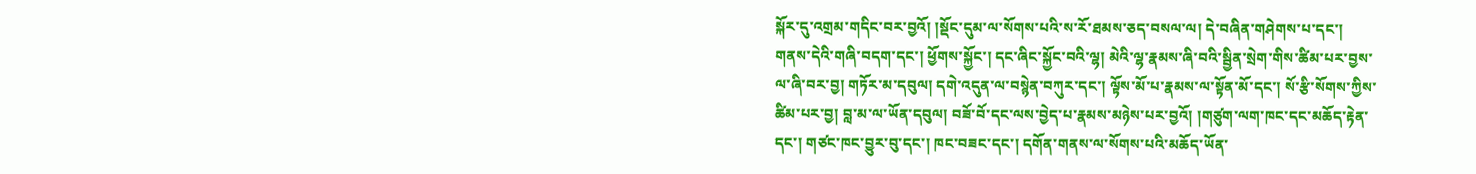སྐོར་དུ་འགྲམ་གདིང་བར་བྱའོ། །སྡོང་དུམ་ལ་སོགས་པའི་ས་རོ་ཐམས་ཅད་བསལ་ལ། དེ་བཞིན་གཤེགས་པ་དང་། གནས་དེའི་གཞི་བདག་དང་། ཕྱོགས་སྐྱོང་། དང་ཞིང་སྐྱོང་བའི་ལྷ། མེའི་ལྷ་རྣམས་ཞི་བའི་སྦྱིན་སྲེག་གིས་ཚིམ་པར་བྱས་ལ་ཞི་བར་བྱ། གཏོར་མ་དབུལ། དགེ་འདུན་ལ་བསྙེན་བཀུར་དང་། ལྟོས་མོ་པ་རྣམས་ལ་སྟོན་མོ་དང་། སོ་རྩི་སོགས་ཀྱིས་ཚིམ་པར་བྱ། བླ་མ་ལ་ཡོན་དབུལ། བཟོ་བོ་དང་ལས་བྱེད་པ་རྣམས་མཉེས་པར་བྱའོ། །གཙུག་ལག་ཁང་དང་མཆོད་རྟེན་དང་། གཙང་ཁང་བྱུར་བུ་དང་། ཁང་བཟང་དང་། དགོན་གནས་ལ་སོགས་པའི་མཆོད་ཡོན་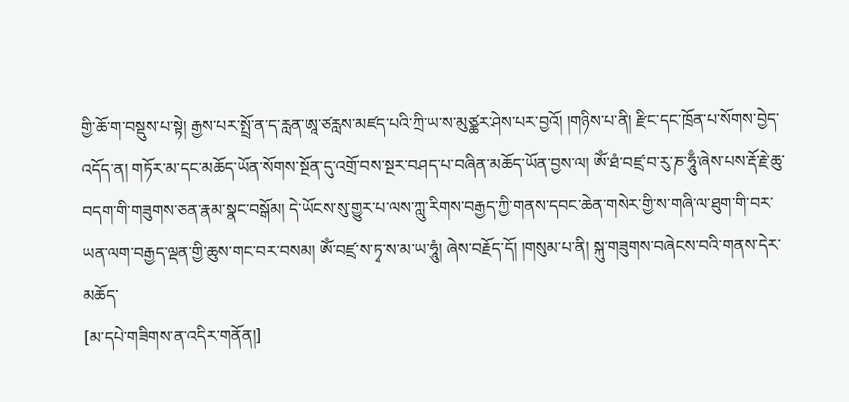གྱི་ཆོ་ག་བསྡུས་པ་སྟེ། རྒྱས་པར་སྤྲོ་ན་ད་རླན་ཨཱ་ཙརླས་མཛད་པའི་ཀྲི་ཡ་ས་མུཙྪར་ཤེས་པར་བྱའོ། །གཉིས་པ་ནི། རྫིང་དང་ཁྲོན་པ་སོགས་བྱེད་འདོད་ན། གཏོར་མ་དང་མཆོད་ཡོན་སོགས་སྔོན་དུ་འགྲོ་བས་སྔར་བཤད་པ་བཞིན་མཆོད་ཡོན་བྱས་ལ། ཨོཾ་ཐཾ་བཛྲ་བ་རུ་ཎ་ཧཱུྃ་ཞེས་པས་རྡོ་རྗེ་ཆུ་བདག་གི་གཟུགས་ཅན་རྣམ་སྣང་བསྒོམ། དེ་ཡོངས་སུ་གྱུར་པ་ལས་ཀླུ་རིགས་བརྒྱད་ཀྱི་གནས་དབང་ཆེན་གསེར་གྱི་ས་གཞི་ལ་ཐུག་གི་བར་ཡན་ལག་བརྒྱད་ལྡན་གྱི་ཆུས་གང་བར་བསམ། ཨོཾ་བཛྲ་ས་ཏྭ་ས་མ་ཡ་ཧཱུཾ། ཞེས་བརྗོད་དོ། །གསུམ་པ་ནི། སྐུ་གཟུགས་བཞེངས་བའི་གནས་དེར་མཆོད་
[མ་དཔེ་གཟིགས་ན་འདིར་གནོན།]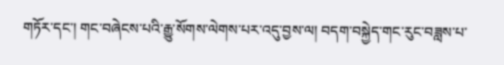གཏོར་དང་། གང་བཞེངས་པའི་རྒྱུ་སོགས་ལེགས་པར་འདུ་བྱས་ལ། བདག་བསྐྱེད་གང་རུང་བཟླས་པ་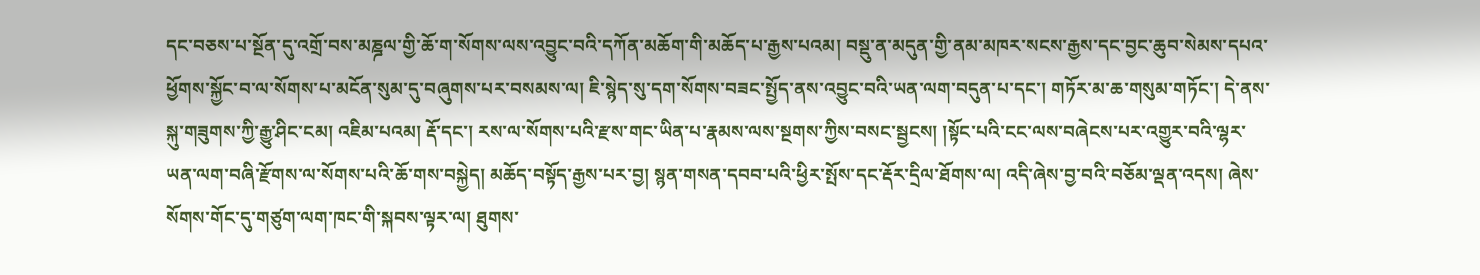དང་བཅས་པ་སྔོན་དུ་འགྲོ་བས་མཎྜལ་གྱི་ཆོ་ག་སོགས་ལས་འབྱུང་བའི་དཀོན་མཆོག་གི་མཆོད་པ་རྒྱས་པའམ། བསྡུ་ན་མདུན་གྱི་ནམ་མཁར་སངས་རྒྱས་དང་བྱང་ཆུབ་སེམས་དཔའ་ཕྱོགས་སྐྱོང་བ་ལ་སོགས་པ་མངོན་སུམ་དུ་བཞུགས་པར་བསམས་ལ། ཇི་སྙེད་སུ་དག་སོགས་བཟང་སྤྱོད་ནས་འབྱུང་བའི་ཡན་ལག་བདུན་པ་དང་། གཏོར་མ་ཆ་གསུམ་གཏོང་། དེ་ནས་སྐུ་གཟུགས་ཀྱི་རྒྱུ་ཤིང་ངམ། འཇིམ་པའམ། རྡོ་དང་། རས་ལ་སོགས་པའི་རྫས་གང་ཡིན་པ་རྣམས་ལས་སྔགས་ཀྱིས་བསང་སྦྱངས། །སྟོང་པའི་ངང་ལས་བཞེངས་པར་འགྱུར་བའི་ལྷར་ཡན་ལག་བཞི་རྫོགས་ལ་སོགས་པའི་ཆོ་གས་བསྐྱེད། མཆོད་བསྟོད་རྒྱས་པར་བྱ། སྙན་གསན་དབབ་པའི་ཕྱིར་སྤོས་དང་རྡོར་དྲིལ་ཐོགས་ལ། འདི་ཞེས་བྱ་བའི་བཅོམ་ལྡན་འདས། ཞེས་སོགས་གོང་དུ་གཙུག་ལག་ཁང་གི་སྐབས་ལྟར་ལ། ཐུགས་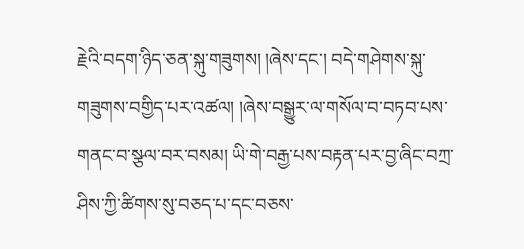རྗེའི་བདག་ཉིད་ཅན་སྐུ་གཟུགས། །ཞེས་དང་། བདེ་གཤེགས་སྐུ་གཟུགས་བགྱིད་པར་འཚལ། །ཞེས་བསྒྱུར་ལ་གསོལ་བ་བཏབ་པས་གནང་བ་སྩལ་བར་བསམ། ཡི་གེ་བརྒྱ་པས་བརྟན་པར་བྱ་ཞིང་བཀྲ་ཤིས་ཀྱི་ཚིགས་སུ་བཅད་པ་དང་བཅས་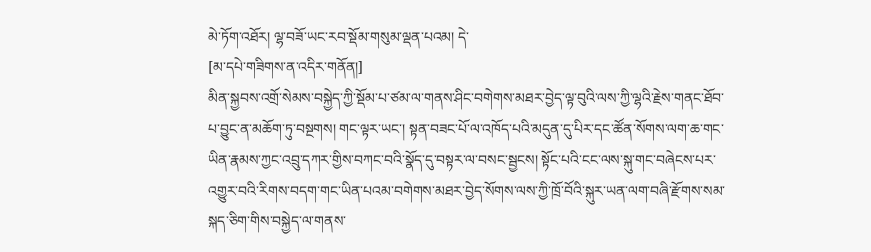མེ་ཏོག་འཐོར། ལྷ་བཟོ་ཡང་རབ་སྡོམ་གསུམ་ལྡན་པའམ། དེ་
[མ་དཔེ་གཟིགས་ན་འདིར་གནོན།]
མིན་སྐྱབས་འགྲོ་སེམས་བསྐྱེད་ཀྱི་སྡོམ་པ་ཙམ་ལ་གནས་ཤིང་བགེགས་མཐར་བྱེད་ལྟ་བུའི་ལས་ཀྱི་ལྷའི་རྗེས་གནང་ཐོབ་པ་བྱུང་ན་མཆོག་ཏུ་བསྔགས། གང་ལྟར་ཡང་། སྟན་བཟང་པོ་ལ་འཁོད་པའི་མདུན་དུ་པིར་དང་ཚོན་སོགས་ལག་ཆ་གང་ཡིན་རྣམས་ཀྱང་འབྲུ་དཀར་གྱིས་བཀང་བའི་སྣོད་དུ་བསྟར་ལ་བསང་སྦྱངས། སྟོང་པའི་ངང་ལས་སྐུ་གང་བཞེངས་པར་འགྱུར་བའི་རིགས་བདག་གང་ཡིན་པའམ་བགེགས་མཐར་བྱེད་སོགས་ལས་ཀྱི་ཁྲོ་བོའི་སྐུར་ཡན་ལག་བཞི་རྫོགས་སམ་སྐད་ཅིག་གིས་བསྐྱེད་ལ་གནས་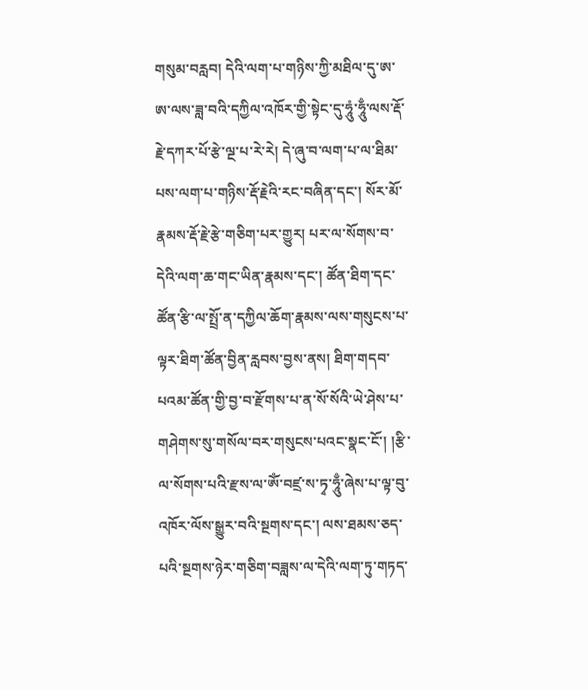གསུམ་བརླབ། དེའི་ལག་པ་གཉིས་ཀྱི་མཐིལ་དུ་ཨ་ཨ་ལས་ཟླ་བའི་དཀྱིལ་འཁོར་གྱི་སྟེང་དུ་ཧཱུཾ་ཧཱུྃ་ལས་རྡོ་རྗེ་དཀར་པོ་རྩེ་ལྔ་པ་རེ་རེ། དེ་ཞུ་བ་ལག་པ་ལ་ཐིམ་པས་ལག་པ་གཉིས་རྡོ་རྗེའི་རང་བཞིན་དང་། སོར་མོ་རྣམས་རྡོ་རྗེ་རྩེ་གཅིག་པར་གྱུར། པར་ལ་སོགས་བ་དེའི་ལག་ཆ་གང་ཡིན་རྣམས་དང་། ཚོན་ཐིག་དང་ཚོན་རྩི་ལ་སྤྲོ་ན་དཀྱིལ་ཆོག་རྣམས་ལས་གསུངས་པ་ལྟར་ཐིག་ཚོན་བྱིན་རླབས་བྱས་ནས། ཐིག་གདབ་པའམ་ཚོན་གྱི་བྱ་བ་རྫོགས་པ་ན་སོ་སོའི་ཡེ་ཤེས་པ་གཤེགས་སུ་གསོལ་བར་གསུངས་པའང་སྣང་ངོ་། །རྩི་ལ་སོགས་པའི་རྫས་ལ་ཨོཾ་བཛྲ་ས་ཏྭ་ཧཱུྃ་ཞེས་པ་ལྟ་བུ་འཁོར་ལོས་སྒྱུར་བའི་སྔགས་དང་། ལས་ཐམས་ཅད་པའི་སྔགས་ཉེར་གཅིག་བཟླས་ལ་དེའི་ལག་ཏུ་གཏད་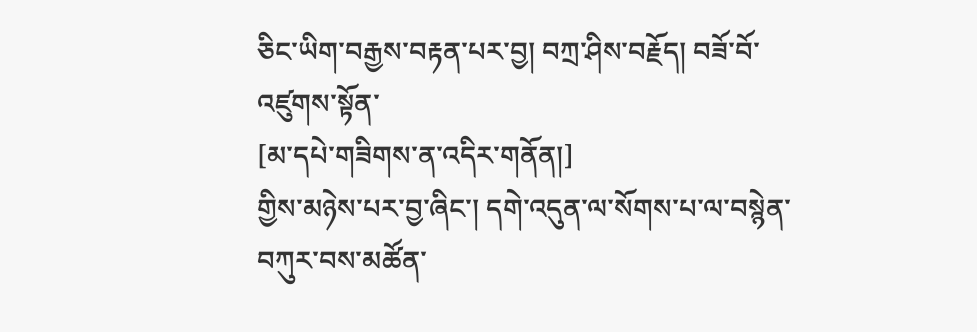ཅིང་ཡིག་བརྒྱས་བརྟན་པར་བྱ། བཀྲ་ཤིས་བརྗོད། བཟོ་བོ་འཛུགས་སྟོན་
[མ་དཔེ་གཟིགས་ན་འདིར་གནོན།]
གྱིས་མཉེས་པར་བྱ་ཞིང་། དགེ་འདུན་ལ་སོགས་པ་ལ་བསྙེན་བཀུར་བས་མཚོན་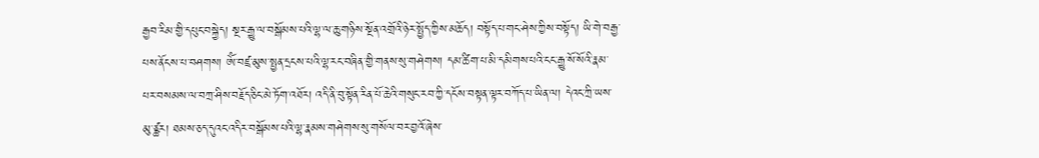རྒྱབ་རིམ་གྱི་དཔུང་བསྐྱེད། སྔར་རྒྱུ་ལ་བསྒོམས་པའི་ལྷ་ལ་ཆུ་གཉིས་སྔོན་འགྲོའི་ཉེར་སྤྱོད་ཀྱིས་མཆོད། བསྟོད་པ་གང་ཤེས་ཀྱིས་བསྟོད། ཡི་གེ་བརྒྱ་པས་ནོངས་པ་བཤགས། ཨོཾ་བཛྲ་མུས་སྤྱན་དྲངས་པའི་ལྷ་རང་བཞིན་གྱི་གནས་སུ་གཤེགས། དམ་ཚིག་པ་མི་དམིགས་པའི་ངང་རྒྱུ་སོ་སོའི་རྣམ་པར་བསམས་ལ་བཀྲ་ཤིས་བརྗོད་ཅིང་མེ་ཏོག་འཐོར། འདི་ནི་བུ་སྟོན་རིན་པོ་ཆེའི་གསུང་རབ་ཀྱི་དངོས་བསྟན་ལྟར་བཀོད་པ་ཡིན་ལ། དེའང་ཀྲི་ཡས་མུ་ཙྪར། ཐམས་ཅད་དུའང་འདིར་བསྒོམས་པའི་ལྷ་རྣམས་གཤེགས་སུ་གསོལ་བར་བྱའོ་ཞེས་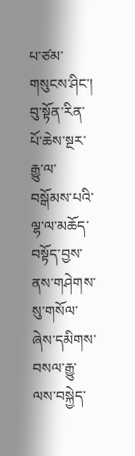པ་ཙམ་གསུངས་ཤིང་། བུ་སྟོན་རིན་པོ་ཆེས་སྔར་རྒྱུ་ལ་བསྒོམས་པའི་ལྷ་ལ་མཆོད་བསྟོད་བྱས་ནས་གཤེགས་སུ་གསོལ་ཞེས་དམིགས་བསལ་རྒྱུ་ལས་བསྐྱེད་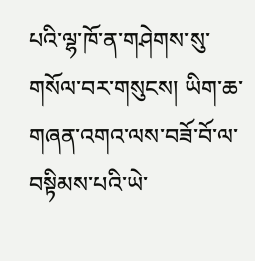པའི་ལྷ་ཁོ་ན་གཤེགས་སུ་གསོལ་བར་གསུངས། ཡིག་ཆ་གཞན་འགའ་ལས་བཟོ་བོ་ལ་བསྟིམས་པའི་ཡེ་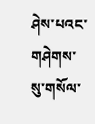ཤེས་པའང་གཤེགས་སུ་གསོལ་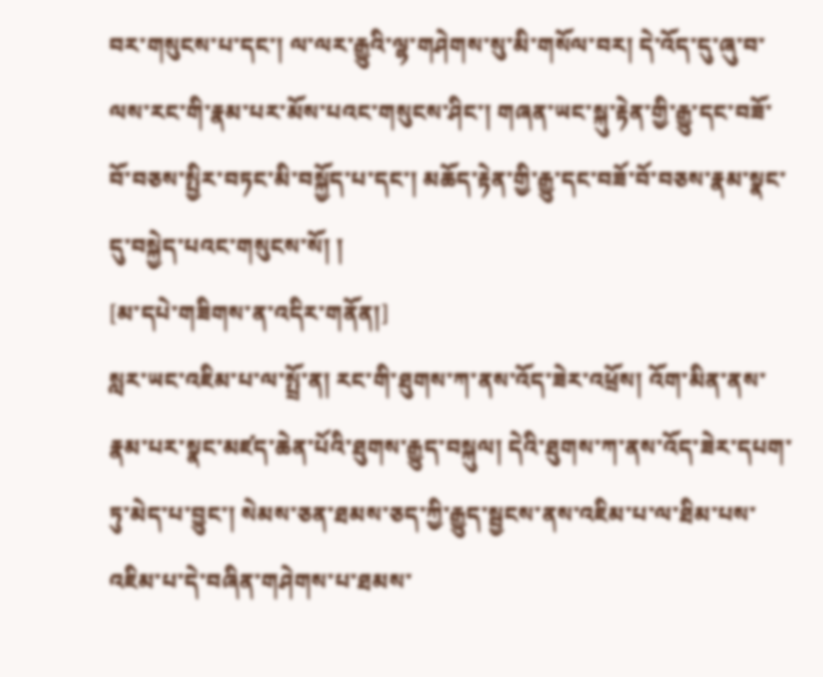བར་གསུངས་པ་དང་། ལ་ལར་རྒྱུའི་ལྷ་གཤེགས་སུ་མི་གསོལ་བར། དེ་འོད་དུ་ཞུ་བ་ལས་རང་གི་རྣམ་པར་མོས་པའང་གསུངས་ཤིང་། གཞན་ཡང་སྐུ་རྟེན་གྱི་རྒྱུ་དང་བཟོ་བོ་བཅས་སྤྱིར་བཏང་མི་བསྐྱོད་པ་དང་། མཆོད་རྟེན་གྱི་རྒྱུ་དང་བཟོ་བོ་བཅས་རྣམ་སྣང་དུ་བསྐྱེད་པའང་གསུངས་སོ། །
[མ་དཔེ་གཟིགས་ན་འདིར་གནོན།]
སླར་ཡང་འཇིམ་པ་ལ་སྤྲོ་ན། རང་གི་ཐུགས་ཀ་ནས་འོད་ཟེར་འཕྲོས། འོག་མིན་ནས་རྣམ་པར་སྣང་མཛད་ཆེན་པོའི་ཐུགས་རྒྱུད་བསྐུལ། དེའི་ཐུགས་ཀ་ནས་འོད་ཟེར་དཔག་ཏུ་མེད་པ་བྱུང་། སེམས་ཅན་ཐམས་ཅད་ཀྱི་རྒྱུད་སྦྱངས་ནས་འཇིམ་པ་ལ་ཐིམ་པས་འཇིམ་པ་དེ་བཞིན་གཤེགས་པ་ཐམས་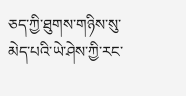ཅད་ཀྱི་ཐུགས་གཉིས་སུ་མེད་པའི་ཡེ་ཤེས་ཀྱི་རང་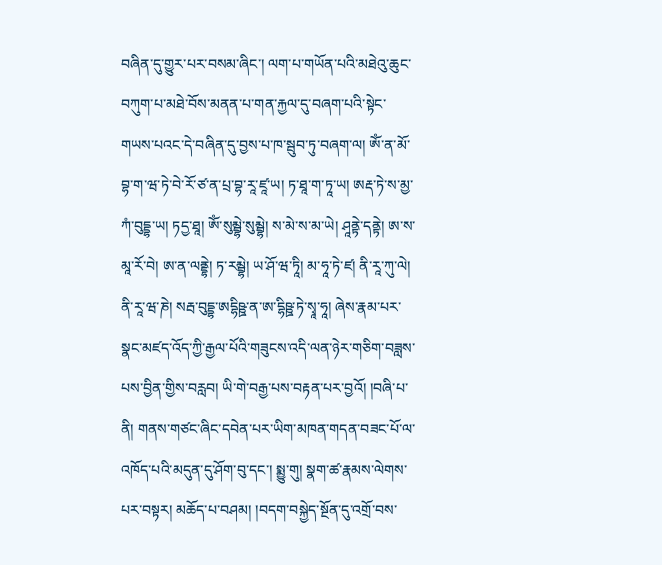བཞིན་དུ་གྱུར་པར་བསམ་ཞིང་། ལག་པ་གཡོན་པའི་མཐེའུ་ཆུང་བཀུག་པ་མཐེ་བོས་མནན་པ་གན་རྐྱལ་དུ་བཞག་པའི་སྟེང་གཡས་པའང་དེ་བཞིན་དུ་བྱས་པ་ཁ་སྦུབ་ཏུ་བཞག་ལ། ཨོཾ་ན་མོ་བྷ་ག་ཝ་ཏེ་བེ་རོ་ཙ་ན་པྲ་བྷ་རཱ་ཛཱ་ཡ། ཏ་ཐཱ་ག་ཏཱ་ཡ། ཨརྡ་ཏེ་ས་མྱ་ཀཾ་བུདྡྷ་ཡ། ཏདྱ་ཐཱ། ཨོཾ་སུམྦྷེ་སུམྦྷེ། ས་མེ་ས་མ་ཡེ། ཤཱནྟེ་དནྟེ། ཨ་ས་མཱ་རོ་བེ། ཨ་ན་ལནྡྷེ། ཏ་རམྦྷེ། ཡ་ཤོ་ཝ་ཏཱི། མ་ཧཱ་ཏེ་ཛ། ནི་རཱ་ཀུ་ལེ། ནི་རཱ་ཝ་ཎེ། སརྦ་བུདྡྷ་ཨདྷིཥྛ་ན་ཨ་དྷིཥྛ་ཏེ་སྭཱ་ཧཱ། ཞེས་རྣམ་པར་སྣང་མཛད་འོད་ཀྱི་རྒྱལ་པོའི་གཟུངས་འདི་ལན་ཉེར་གཅིག་བཟླས་པས་བྱིན་གྱིས་བརླབ། ཡི་གེ་བརྒྱ་པས་བརྟན་པར་བྱའོ། །བཞི་པ་ནི། གནས་གཙང་ཞིང་དབེན་པར་ཡིག་མཁན་གདན་བཟང་པོ་ལ་འཁོད་པའི་མདུན་དུ་ཤོག་བུ་དང་། སྨྱུ་གུ། སྣག་ཚ་རྣམས་ལེགས་པར་བསྟར། མཆོད་པ་བཤམ། །བདག་བསྐྱེད་སྔོན་དུ་འགྲོ་བས་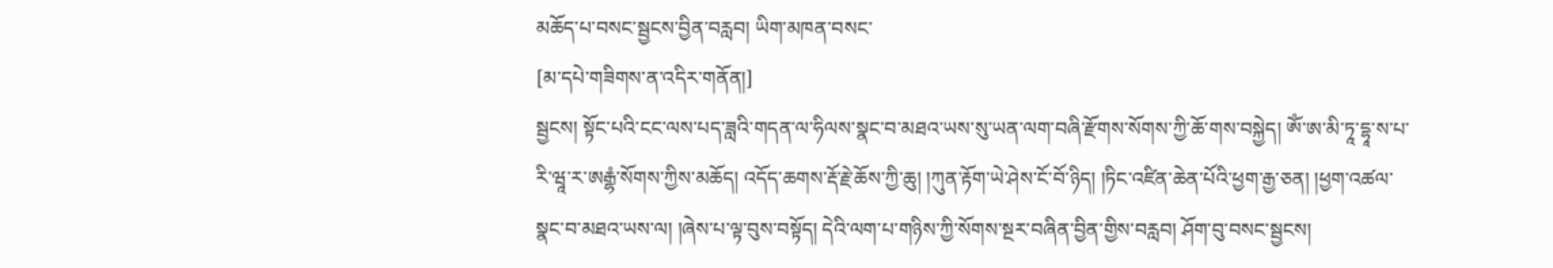མཆོད་པ་བསང་སྦྱངས་བྱིན་བརླབ། ཡིག་མཁན་བསང་
[མ་དཔེ་གཟིགས་ན་འདིར་གནོན།]
སྦྱངས། སྟོང་པའི་ངང་ལས་པད་ཟླའི་གདན་ལ་ཧིལས་སྣང་བ་མཐའ་ཡས་སུ་ཡན་ལག་བཞི་རྫོགས་སོགས་ཀྱི་ཆོ་གས་བསྐྱེད། ཨོཾ་ཨ་མི་ཏཱ་དྷཱ་ས་པ་རི་ཝཱ་ར་ཨརྒྷཾ་སོགས་ཀྱིས་མཆོད། འདོད་ཆགས་རྡོ་རྗེ་ཆོས་ཀྱི་ཆུ། །ཀུན་རྟོག་ཡེ་ཤེས་ངོ་བོ་ཉིད། །ཏིང་འཛིན་ཆེན་པོའི་ཕྱག་རྒྱ་ཅན། །ཕྱག་འཚལ་སྣང་བ་མཐའ་ཡས་ལ། །ཞེས་པ་ལྟ་བུས་བསྟོད། དེའི་ལག་པ་གཉིས་ཀྱི་སོགས་སྔར་བཞིན་བྱིན་གྱིས་བརླབ། ཤོག་བུ་བསང་སྦྱངས།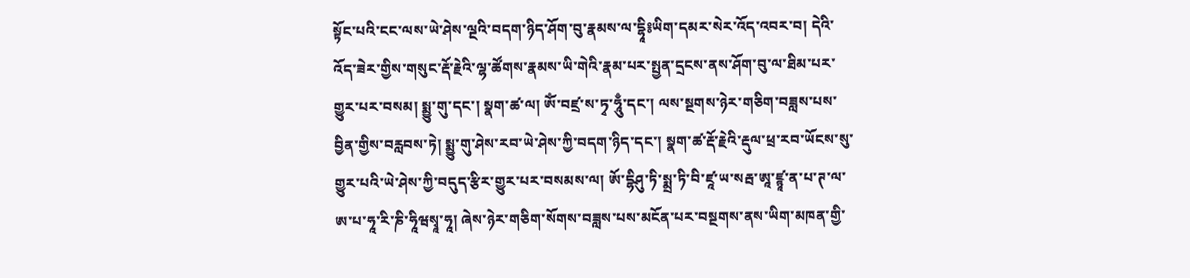སྟོང་པའི་ངང་ལས་ཡེ་ཤེས་ལྔའི་བདག་ཉིད་ཤོག་བུ་རྣམས་ལ་དྷཱི༔ཡིག་དམར་སེར་འོད་འབར་བ། དེའི་འོད་ཟེར་གྱིས་གསུང་རྡོ་རྗེའི་ལྷ་ཚོགས་རྣམས་ཡི་གེའི་རྣམ་པར་སྤྱན་དྲངས་ནས་ཤོག་བུ་ལ་ཐིམ་པར་གྱུར་པར་བསམ། སྨྱུ་གུ་དང་། སྣག་ཚ་ལ། ཨོཾ་བཛྲ་ས་ཏྭ་ཧཱུྃ་དང་། ལས་སྔགས་ཉེར་གཅིག་བཟླས་པས་བྱིན་གྱིས་བརླབས་ཏེ། སྨྱུ་གུ་ཤེས་རབ་ཡེ་ཤེས་ཀྱི་བདག་ཉིད་དང་། སྣག་ཚ་རྡོ་རྗེའི་རྡུལ་ཕྲ་རབ་ཡོངས་སུ་གྱུར་པའི་ཡེ་ཤེས་ཀྱི་བདུད་རྩིར་གྱུར་པར་བསམས་ལ། ཨོ་དྷིཤུ་ཏི་སྨྲ་ཏི་བི་ཛཱ་ཡ་སརྦ་ཨཱ་ཛྙཱ་ན་པ་ཊ་ལ་ཨ་པ་ཧཱ་རི་ཎི་ཧཱིཝསྭཱ་ཧཱ། ཞེས་ཉེར་གཅིག་སོགས་བཟླས་པས་མངོན་པར་བསྔགས་ནས་ཡིག་མཁན་གྱི་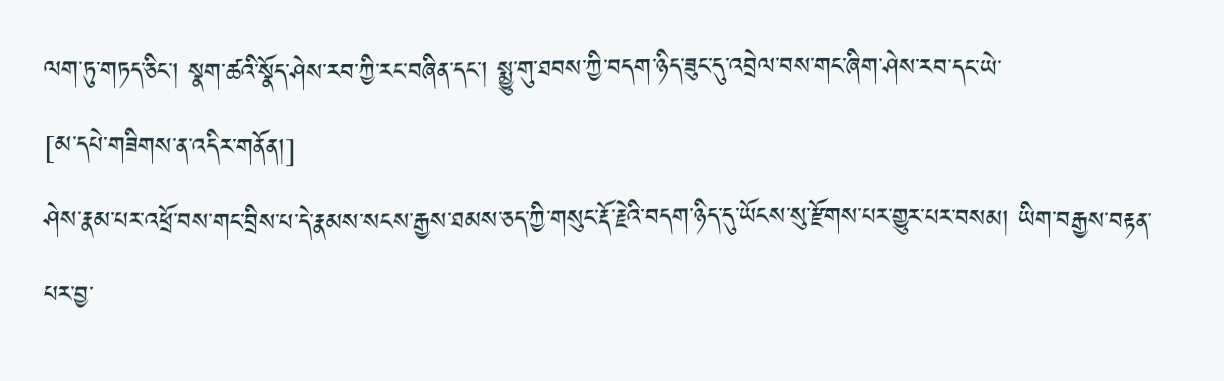ལག་ཏུ་གཏད་ཅིང་། སྣག་ཚའི་སྣོད་ཤེས་རབ་ཀྱི་རང་བཞིན་དང་། སྨྱུ་གུ་ཐབས་ཀྱི་བདག་ཉིད་ཟུང་དུ་འབྲེལ་བས་གང་ཞིག་ཤེས་རབ་དང་ཡེ་
[མ་དཔེ་གཟིགས་ན་འདིར་གནོན།]
ཤེས་རྣམ་པར་འཕྲོ་བས་གང་བྲིས་པ་དེ་རྣམས་སངས་རྒྱས་ཐམས་ཅད་ཀྱི་གསུང་རྡོ་རྗེའི་བདག་ཉིད་དུ་ཡོངས་སུ་རྫོགས་པར་གྱུར་པར་བསམ། ཡིག་བརྒྱས་བརྟན་པར་བྱ་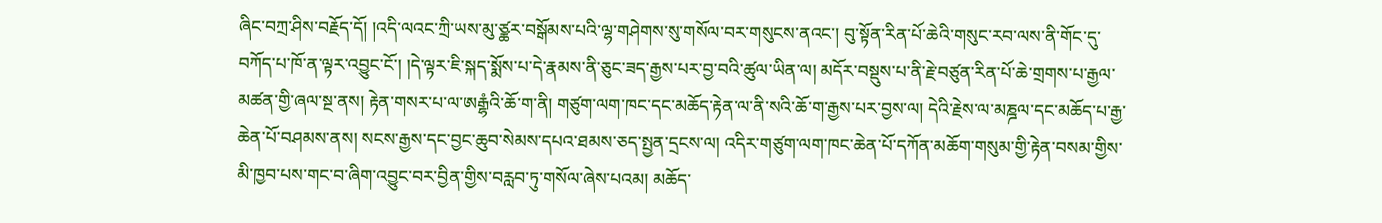ཞིང་བཀྲ་ཤིས་བརྗོད་དོ། །འདི་ལའང་ཀྲི་ཡས་མུ་ཙྪར་བསྒོམས་པའི་ལྷ་གཤེགས་སུ་གསོལ་བར་གསུངས་ནའང་། བུ་སྟོན་རིན་པོ་ཆེའི་གསུང་རབ་ལས་ནི་གོང་དུ་བཀོད་པ་ཁོ་ན་ལྟར་འབྱུང་ངོ་། །དེ་ལྟར་ཇི་སྐད་སྨོས་པ་དེ་རྣམས་ནི་ཅུང་ཟད་རྒྱས་པར་བྱ་བའི་ཚུལ་ཡིན་ལ། མདོར་བསྡུས་པ་ནི་རྗེ་བཙུན་རིན་པོ་ཆེ་གྲགས་པ་རྒྱལ་མཚན་གྱི་ཞལ་སྔ་ནས། རྟེན་གསར་པ་ལ་ཨརྒྷཾའི་ཆོ་ག་ནི། གཙུག་ལག་ཁང་དང་མཆོད་རྟེན་ལ་ནི་སའི་ཆོ་ག་རྒྱས་པར་བྱས་ལ། དེའི་རྗེས་ལ་མཎྜལ་དང་མཆོད་པ་རྒྱ་ཆེན་པོ་བཤམས་ནས། སངས་རྒྱས་དང་བྱང་ཆུབ་སེམས་དཔའ་ཐམས་ཅད་སྤྱན་དྲངས་ལ། འདིར་གཙུག་ལག་ཁང་ཆེན་པོ་དཀོན་མཆོག་གསུམ་གྱི་རྟེན་བསམ་གྱིས་མི་ཁྱབ་པས་གང་བ་ཞིག་འབྱུང་བར་བྱིན་གྱིས་བརླབ་ཏུ་གསོལ་ཞེས་པའམ། མཆོད་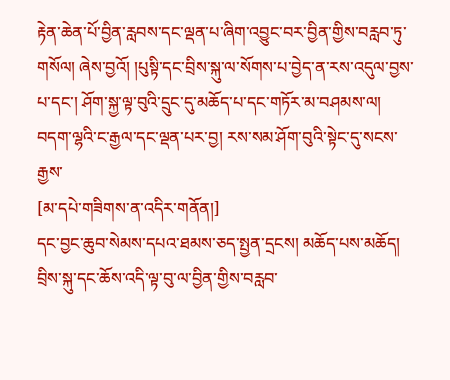རྟེན་ཆེན་པོ་བྱིན་རླབས་དང་ལྡན་པ་ཞིག་འབྱུང་བར་བྱིན་གྱིས་བརླབ་ཏུ་གསོལ། ཞེས་བྱའོ། །པུསྟི་དང་བྲིས་སྐུ་ལ་སོགས་པ་བྱེད་ན་རས་འདུལ་བྱས་པ་དང་། ཤོག་སྐྱ་ལྟ་བུའི་དྲུང་དུ་མཆོད་པ་དང་གཏོར་མ་བཤམས་ལ། བདག་ལྷའི་ང་རྒྱལ་དང་ལྡན་པར་བྱ། རས་སམ་ཤོག་བུའི་སྟེང་དུ་སངས་རྒྱས་
[མ་དཔེ་གཟིགས་ན་འདིར་གནོན།]
དང་བྱང་ཆུབ་སེམས་དཔའ་ཐམས་ཅད་སྤྱན་དྲངས། མཆོད་པས་མཆོད། བྲིས་སྐུ་དང་ཆོས་འདི་ལྟ་བུ་ལ་བྱིན་གྱིས་བརླབ་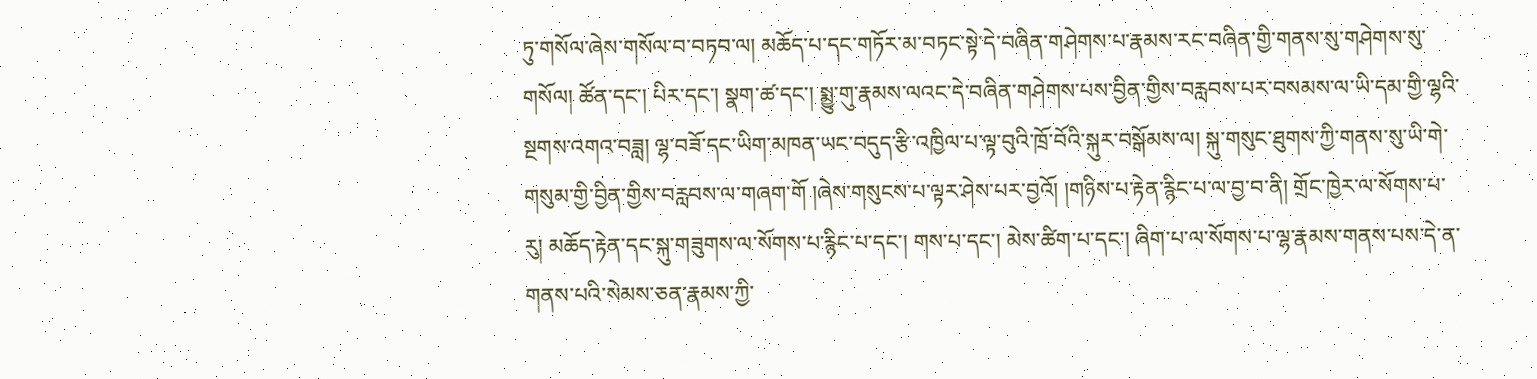ཏུ་གསོལ་ཞེས་གསོལ་བ་བཏབ་ལ། མཆོད་པ་དང་གཏོར་མ་བཏང་སྟེ་དེ་བཞིན་གཤེགས་པ་རྣམས་རང་བཞིན་གྱི་གནས་སུ་གཤེགས་སུ་གསོལ། ཚོན་དང་། པིར་དང་། སྣག་ཚ་དང་། སྨྱུ་གུ་རྣམས་ལའང་དེ་བཞིན་གཤེགས་པས་བྱིན་གྱིས་བརླབས་པར་བསམས་ལ་ཡི་དམ་གྱི་ལྷའི་སྔགས་འགའ་བཟླ། ལྷ་བཟོ་དང་ཡིག་མཁན་ཡང་བདུད་རྩི་འཁྱིལ་པ་ལྟ་བུའི་ཁྲོ་བོའི་སྐུར་བསྒོམས་ལ། སྐུ་གསུང་ཐུགས་ཀྱི་གནས་སུ་ཡི་གེ་གསུམ་གྱི་བྱིན་གྱིས་བརླབས་ལ་གཞག་གོ །ཞེས་གསུངས་པ་ལྟར་ཤེས་པར་བྱའོ། །གཉིས་པ་རྟེན་རྙིང་པ་ལ་བྱ་བ་ནི། གྲོང་ཁྱེར་ལ་སོགས་པ་རུ། མཆོད་རྟེན་དང་སྐུ་གཟུགས་ལ་སོགས་པ་རྙིང་པ་དང་། གས་པ་དང་། མེས་ཚིག་པ་དང་། ཞིག་པ་ལ་སོགས་པ་ལྷ་རྣམས་གནས་པས་དེ་ན་གནས་པའི་སེམས་ཅན་རྣམས་ཀྱི་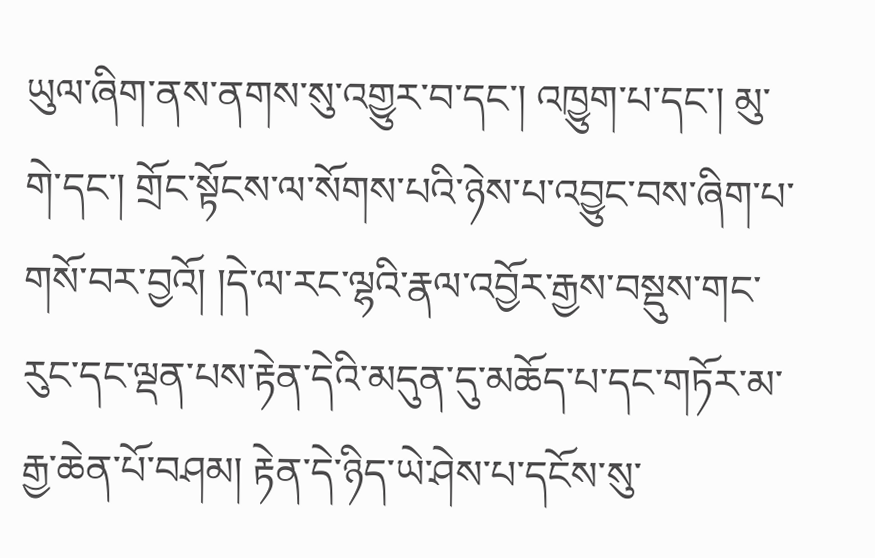ཡུལ་ཞིག་ནས་ནགས་སུ་འགྱུར་བ་དང་། འཁྱུག་པ་དང་། མུ་གེ་དང་། གྲོང་སྟོངས་ལ་སོགས་པའི་ཉེས་པ་འབྱུང་བས་ཞིག་པ་གསོ་བར་བྱའོ། །དེ་ལ་རང་ལྷའི་རྣལ་འབྱོར་རྒྱས་བསྡུས་གང་རུང་དང་ལྡན་པས་རྟེན་དེའི་མདུན་དུ་མཆོད་པ་དང་གཏོར་མ་རྒྱ་ཆེན་པོ་བཤམ། རྟེན་དེ་ཉིད་ཡེ་ཤེས་པ་དངོས་སུ་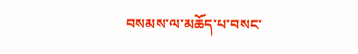བསམས་ལ་མཆོད་པ་བསང་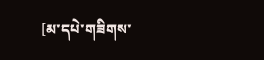[མ་དཔེ་གཟིགས་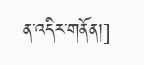ན་འདིར་གནོན།]